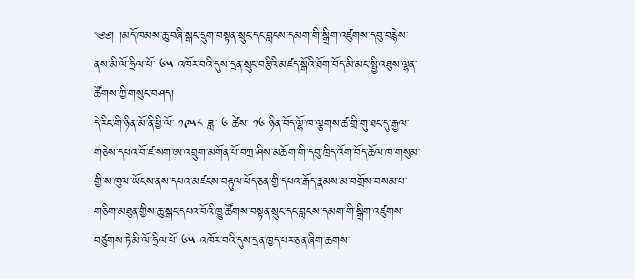༄༅། །མདོ་ཁམས་ཆུ་བཞི་སྒང་དྲུག་བསྟན་སྲུང་དང་བླངས་དམག་གི་སྒྲིག་འཛུགས་དབུ་བརྙེས་ནས་མི་ལོ་ཧྲིལ་པོ་ ༦༥ འཁོར་བའི་དུས་དྲན་སྲུང་བརྩིའི་མཛད་སྒོའི་ཐོག་བོད་མི་མང་སྤྱི་འཐུས་ལྷན་ཚོགས་ཀྱི་གསུང་བཤད།
དེ་རིང་གི་ཉིན་མོ་ནི་ཕྱི་ལོ་ ༡༩༥༨ ཟླ་ ༦ ཚེས་ ༡༦ ཉིན་བོད་ལྷོ་ཁ་ལྕགས་ཚ་གྲི་གུ་ཐང་དུ་རྒྱལ་གཅེས་དཔའ་བོ་ཛ་སག་ཨ་འབྲུག་མགོན་པོ་བཀྲ་ཤིས་མཆོག་གི་དབུ་ཁྲིད་འོག་བོད་ཆོལ་ཁ་གསུམ་གྱི་ས་ཁུལ་ཡོངས་ནས་དཔའ་མཛངས་བརྟུལ་ཕོད་ཅན་གྱི་དཔའ་རྒོད་རྣམས་མ་བགྲོས་བསམ་པ་གཅིག་མཐུན་གྱིས་ཆུ་སྒང་དཔའ་བོའི་ཁྱུ་ཚོགས་བསྟན་སྲུང་དང་བླངས་དམག་གི་སྒྲིག་འཛུགས་བཙུགས་ཏེ་མི་ལོ་ཧྲིལ་པོ་ ༦༥ འཁོར་བའི་དུས་དྲན་ཁྱད་པར་ཅན་ཞིག་ཆགས་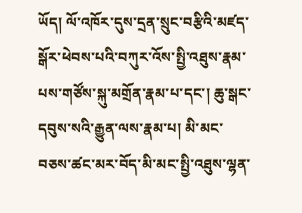ཡོད། ལོ་འཁོར་དུས་དྲན་སྲུང་བརྩིའི་མཛད་སྒོར་ཕེབས་པའི་བཀུར་འོས་སྤྱི་འཐུས་རྣམ་པས་གཙོས་སྐུ་མགྲོན་རྣམ་པ་དང་། ཆུ་སྒང་དབུས་སའི་རྒྱུན་ལས་རྣམ་པ། མི་མང་བཅས་ཚང་མར་བོད་མི་མང་སྤྱི་འཐུས་ལྷན་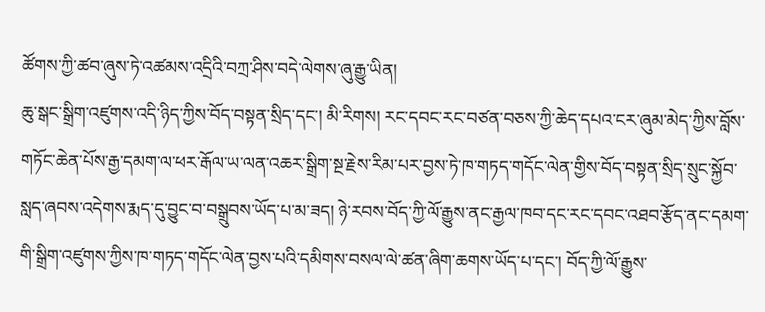ཚོགས་ཀྱི་ཚབ་ཞུས་ཏེ་འཚམས་འདྲིའི་བཀྲ་ཤིས་བདེ་ལེགས་ཞུ་རྒྱུ་ཡིན།
ཆུ་སྒང་སྒྲིག་འཛུགས་འདི་ཉིད་ཀྱིས་བོད་བསྟན་སྲིད་དང་། མི་རིགས། རང་དབང་རང་བཙན་བཅས་ཀྱི་ཆེད་དཔའ་ངར་ཞུམ་མེད་ཀྱིས་བློས་གཏོང་ཆེན་པོས་རྒྱ་དམག་ལ་ཕར་རྒོལ་ཡ་ལན་འཆར་སྒྲིག་སྔ་རྗེས་རིམ་པར་བྱས་ཏེ་ཁ་གཏད་གདོང་ལེན་གྱིས་བོད་བསྟན་སྲིད་སྲུང་སྐྱོབ་སླད་ཞབས་འདེགས་རྨད་དུ་བྱུང་བ་བསྒྲུབས་ཡོད་པ་མ་ཟད། ཉེ་རབས་བོད་ཀྱི་ལོ་རྒྱུས་ནང་རྒྱལ་ཁབ་དང་རང་དབང་འཐབ་རྩོད་ནང་དམག་གི་སྒྲིག་འཛུགས་ཀྱིས་ཁ་གཏད་གདོང་ལེན་བྱས་པའི་དམིགས་བསལ་ལེ་ཚན་ཞིག་ཆགས་ཡོད་པ་དང་། བོད་ཀྱི་ལོ་རྒྱུས་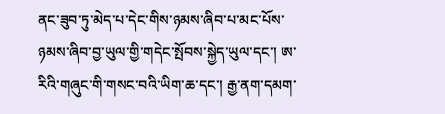ནང་ཟུབ་ཏུ་མེད་པ་དེང་གིས་ཉམས་ཞིབ་པ་མང་པོས་ཉམས་ཞིབ་བྱ་ཡུལ་གྱི་གདེང་སྤོབས་སྐྱེད་ཡུལ་དང་། ཨ་རིའི་གཞུང་གི་གསང་བའི་ཡིག་ཆ་དང་། རྒྱ་ནག་དམག་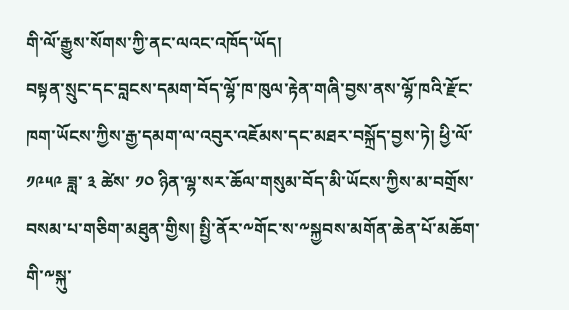གི་ལོ་རྒྱུས་སོགས་ཀྱི་ནང་ལའང་འཁོད་ཡོད།
བསྟན་སྲུང་དང་བླངས་དམག་བོད་ལྷོ་ཁ་ཁུལ་རྟེན་གཞི་བྱས་ནས་ལྷོ་ཁའི་རྫོང་ཁག་ཡོངས་ཀྱིས་རྒྱ་དམག་ལ་འབུར་འཇོམས་དང་མཐར་བསྐྲོད་བྱས་ཏེ། ཕྱི་ལོ་ ༡༩༥༩ ཟླ་ ༣ ཚེས་ ༡༠ ཉིན་ལྷ་སར་ཆོལ་གསུམ་བོད་མི་ཡོངས་ཀྱིས་མ་བགྲོས་བསམ་པ་གཅིག་མཐུན་གྱིས། སྤྱི་ནོར་༸གོང་ས་༸སྐྱབས་མགོན་ཆེན་པོ་མཆོག་གི་༸སྐུ་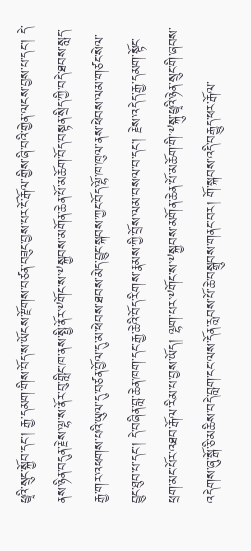ཕྱྭའི་སྲུང་སྐྱོབ་དང་། རྒྱ་དམག་གིས་བོད་ས་ཡོངས་རྫོགས་བཙན་བཟུང་བྱས་པར་ངོ་རྒོལ་གྱིས་ཞི་བའི་གྱེན་ལངས་བྱས་པ་དང་། དེ་ནས་ཉིན་བདུན་རྗེས་ལྷ་ས་ནོར་བུ་གླིང་ཁ་ནས་སྤྱི་ནོར་༸གོང་ས་༸སྐྱབས་མགོན་ཆེན་པོ་མཆོག་བོད་བསྟན་སྲིད་ཀྱི་བདེ་ཐབས་སླད་རྒྱ་གར་འཕགས་པའི་ཡུལ་དུ་བཙན་བྱོལ་དུ་མ་ཕེབས་ཐབས་མེད་བྱུང་སྐབས་ཀྱང་བོད་ལྷོ་ཁ་ཁུལ་ནས་ཕེབས་ལམ་གཙང་སེལ་བྱུང་ཐུབ་པ་དང་། དེ་བཞིན་བླ་ཆེན་ཁག་དང་རྒྱ་ཆེའི་བོད་རིགས་རྣམས་ཀྱི་བྲོས་ལམ་བསལ་བ་དང་། རྗེས་འདེད་རྒྱ་དམག་སྟོང་ཕྲག་མང་པོར་འཐབ་རྒོལ་རིམ་པ་བྱས་ཡོད། ལྷག་པར་༸གོང་ས་༸སྐྱབས་མགོན་ཆེན་པོ་མཆོག་གི་༸སྐུ་ཕྱྭའི་ཉེན་སྲུང་གི་ཞབས་འདེགས་ཞུ་སྒོ་ཅི་མཆིས་བདེ་བླག་ངང་ལས་དོན་རླབས་པོ་ཆེ་བསྒྲུབས་གནང་བར། གོ་སྐབས་འདི་བརྒྱུད་ཕར་རྒོལ་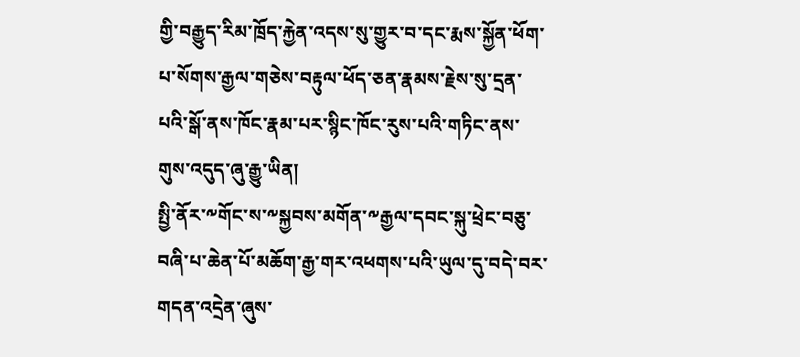གྱི་བརྒྱུད་རིམ་ཁྲོད་རྐྱེན་འདས་སུ་གྱུར་བ་དང་རྨས་སྐྱོན་ཕོག་པ་སོགས་རྒྱལ་གཅེས་བརྟུལ་ཕོད་ཅན་རྣམས་རྗེས་སུ་དྲན་པའི་སྒོ་ནས་ཁོང་རྣམ་པར་སྙིང་ཁོང་རུས་པའི་གཏིང་ནས་གུས་འདུད་ཞུ་རྒྱུ་ཡིན།
སྤྱི་ནོར་༸གོང་ས་༸སྐྱབས་མགོན་༸རྒྱལ་དབང་སྐུ་ཕྲེང་བཅུ་བཞི་པ་ཆེན་པོ་མཆོག་རྒྱ་གར་འཕགས་པའི་ཡུལ་དུ་བདེ་བར་གདན་འདྲེན་ཞུས་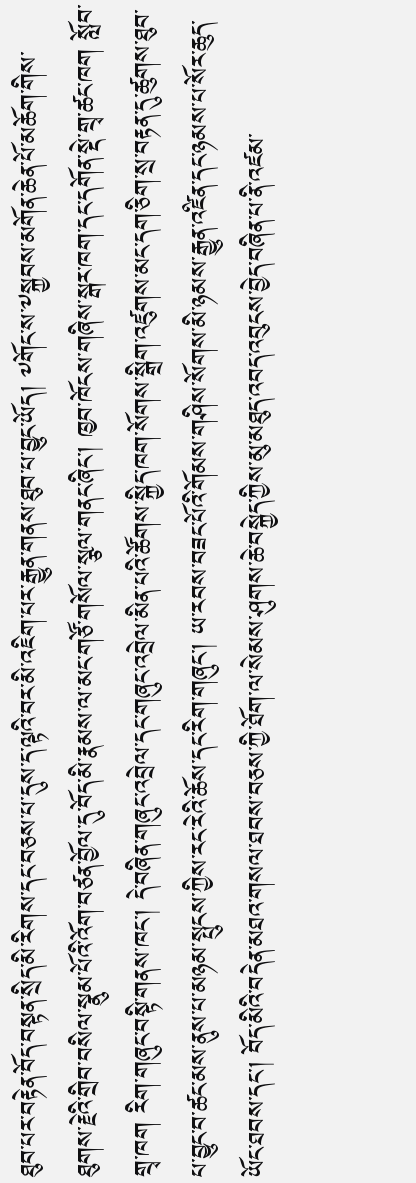ཐུབ་པར་བརྟེན་བོད་བསྟན་སྲིད་མི་རིགས་དང་བཅས་པ་དུས་ད་ལྟའི་བར་མི་འཇིག་པར་རྒྱུན་གནས་ཐུབ་པ་བྱུང་ཡོད། ༸གོང་ས་༸སྐྱབས་མགོན་ཆེན་པོ་མཆོག་གིས་ཐུགས་རྗེའི་གྲིབ་བསིལ་སྣུམ་པོའི་འོག་བཙན་བྱོལ་དུ་བོད་མི་རྣམས་ལ་མང་གཙོ་གསོལ་སྩལ་གནང་ཞིང་། ཁྱབ་ཁོངས་གཞིས་སྒར་ཁག་དང་དགོན་སྡེ་གྲྭ་ཚང་ཁག སློབ་གྲྭ་ཁག རིག་གཞུང་བསྟི་གནས་ཁང་། དེ་བཞིན་གཞུང་འབྲེལ་དང་གཞུང་འབྲེལ་མིན་པའི་ཚོགས་སྐྱིད་ཁག་སོགས་སྒྲིག་འཛུགས་མང་དག་ཅིག་སྲ་བརྟན་དུ་ཚུགས་ཐུབ་པ་བྱུང་བ་ཚང་མས་ནུས་པ་མཉམ་སྤུངས་ཀྱིས་རང་རེའི་ཆོས་དང་རིག་གཞུང་། ཡ་རབས་བཟང་པོའི་གོམས་གཤིས་སོགས་མི་ཉམས་རྒྱུན་འཛིན་དང་ཉམས་པ་སོར་ཆུད་ཡོང་ཐབས་དང་། བོད་མིའི་བདེན་མཐའ་གསལ་ཐབས་བཅས་ཀྱི་ཐོག་ལ་སེམས་ཤུགས་ཆེ་བསྐྱེད་ཀྱིས་མུ་མཐུད་འབད་འབུངས་བྱེད་བཞིན་པ་ནི་འཛམ་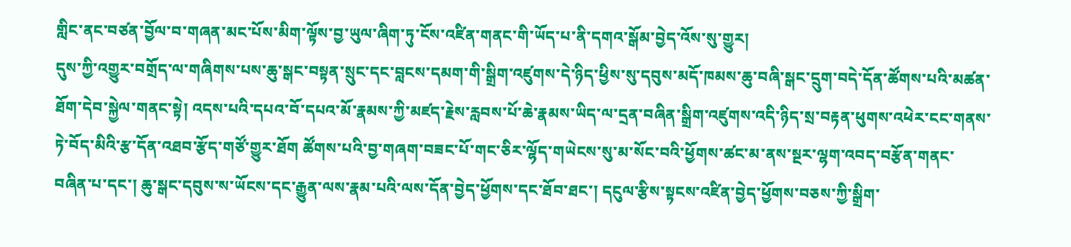གླིང་ནང་བཙན་བྱོལ་བ་གཞན་མང་པོས་མིག་ལྟོས་བྱ་ཡུལ་ཞིག་ཏུ་ངོས་འཛིན་གནང་གི་ཡོད་པ་ནི་དགའ་སྒོམ་བྱེད་འོས་སུ་གྱུར།
དུས་ཀྱི་འགྱུར་བགྲོད་ལ་གཞིགས་པས་ཆུ་སྒང་བསྟན་སྲུང་དང་བླངས་དམག་གི་སྒྲིག་འཛུགས་དེ་ཉིད་ཕྱིས་སུ་དབུས་མདོ་ཁམས་ཆུ་བཞི་སྒང་དྲུག་བདེ་དོན་ཚོགས་པའི་མཚན་ཐོག་དེབ་སྐྱེལ་གནང་སྟེ། འདས་པའི་དཔའ་བོ་དཔའ་མོ་རྣམས་ཀྱི་མཛད་རྗེས་རླབས་པོ་ཆེ་རྣམས་ཡིད་ལ་དྲན་བཞིན་སྒྲིག་འཛུགས་འདི་ཉིད་སྲ་བརྟན་ཕུགས་འཕེར་ངང་གནས་ཏེ་བོད་མིའི་རྩ་དོན་འཐབ་རྩོད་གཙོ་གྱུར་ཐོག ཚོགས་པའི་བྱ་གཞག་བཟང་པོ་གང་ཅིར་ལྷོད་གཡེངས་སུ་མ་སོང་བའི་ཕྱོགས་ཚང་མ་ནས་སྔར་ལྷག་འབད་བརྩོན་གནང་བཞིན་པ་དང་། ཆུ་སྒང་དབུས་ས་ཡོངས་དང་རྒྱུན་ལས་རྣམ་པའི་ལས་དོན་བྱེད་ཕྱོགས་དང་ཐོབ་ཐང་། དངུལ་རྩིས་སྟངས་འཛིན་བྱེད་ཕྱོགས་བཅས་ཀྱི་སྒྲིག་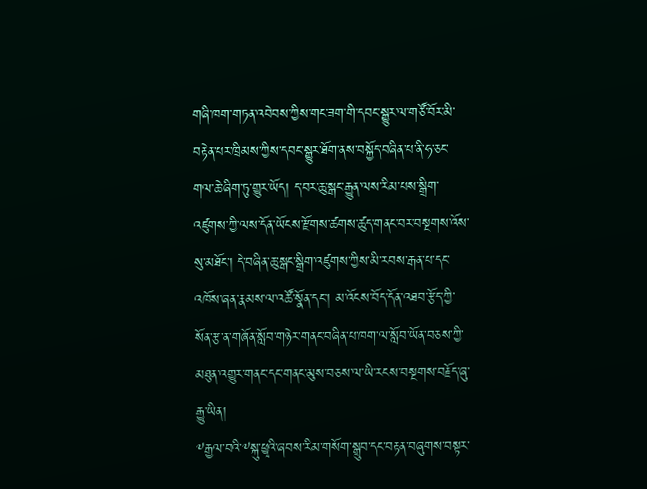གཞི་ཁག་གཏན་འབེབས་ཀྱིས་གང་ཟག་གི་དབང་སྒྱུར་ལ་གཙོ་བོར་མི་བརྟེན་པར་ཁྲིམས་ཀྱིས་དབང་སྒྱུར་ཐོག་ནས་བསྐྱོད་བཞིན་པ་ནི་ཧ་ཅང་གལ་ཆེ་ཞིག་ཏུ་གྱུར་ཡོད། ད་བར་ཆུ་སྒང་རྒྱུན་ལས་རིམ་པས་སྒྲིག་འཛུགས་ཀྱི་ལས་དོན་ཡོངས་རྫོགས་ཚགས་ཚུད་གནང་བར་བསྔགས་འོས་སུ་མཐོང་། དེ་བཞིན་ཆུ་སྒང་སྒྲིག་འཛུགས་ཀྱིས་མི་རབས་རྒན་པ་དང་འཁོས་ཞན་རྣམས་ལ་འཚོ་སྣོན་དང་། མ་འོངས་བོད་དོན་འཐབ་རྩོད་ཀྱི་སོན་རྩ་ན་གཞོན་སློབ་གཉེར་གནང་བཞིན་པ་ཁག་ལ་སློབ་ཡོན་བཅས་ཀྱི་མཐུན་འགྱུར་གནང་དང་གནང་མུས་བཅས་ལ་ཡི་རངས་བསྔགས་བརྗོད་ཞུ་རྒྱུ་ཡིན།
༸རྒྱལ་བའི་༸སྐུ་ཕྱྭའི་ཞབས་རིམ་གསོག་སྒྲུབ་དང་བརྟན་བཞུགས་བསྟར་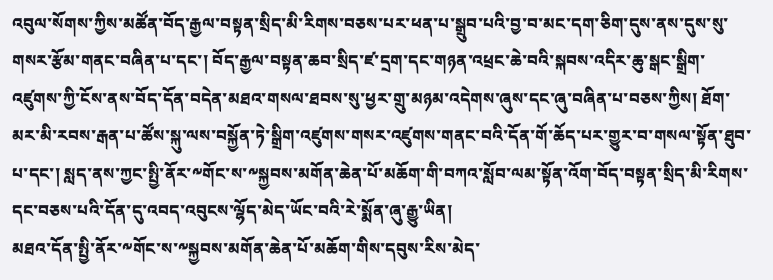འབུལ་སོགས་ཀྱིས་མཚོན་བོད་རྒྱལ་བསྟན་སྲིད་མི་རིགས་བཅས་པར་ཕན་པ་སྒྲུབ་པའི་བྱ་བ་མང་དག་ཅིག་དུས་ནས་དུས་སུ་གསར་རྩོམ་གནང་བཞིན་པ་དང་། བོད་རྒྱལ་བསྟན་ཆབ་སྲིད་ཛ་དྲག་དང་གཉན་འཕྲང་ཆེ་བའི་སྐབས་འདིར་ཆུ་སྒང་སྒྲིག་འཛུགས་ཀྱི་ངོས་ནས་བོད་དོན་བདེན་མཐའ་གསལ་ཐབས་སུ་ཕྱར་གྲུ་མཉམ་འདེགས་ཞུས་དང་ཞུ་བཞིན་པ་བཅས་ཀྱིས། ཐོག་མར་མི་རབས་རྒན་པ་ཚོས་སྐུ་ལས་བསྐྱོན་ཏེ་སྒྲིག་འཛུགས་གསར་འཛུགས་གནང་བའི་དོན་གོ་ཆོད་པར་གྱུར་བ་གསལ་སྟོན་ཐུབ་པ་དང་། སླད་ནས་ཀྱང་སྤྱི་ནོར་༸གོང་ས་༸སྐྱབས་མགོན་ཆེན་པོ་མཆོག་གི་བཀའ་སློབ་ལམ་སྟོན་འོག་བོད་བསྟན་སྲིད་མི་རིགས་དང་བཅས་པའི་དོན་དུ་འབད་འབུངས་ལྷོད་མེད་ཡོང་བའི་རེ་སྨོན་ཞུ་རྒྱུ་ཡིན།
མཐའ་དོན་སྤྱི་ནོར་༸གོང་ས་༸སྐྱབས་མགོན་ཆེན་པོ་མཆོག་གིས་དབུས་རིས་མེད་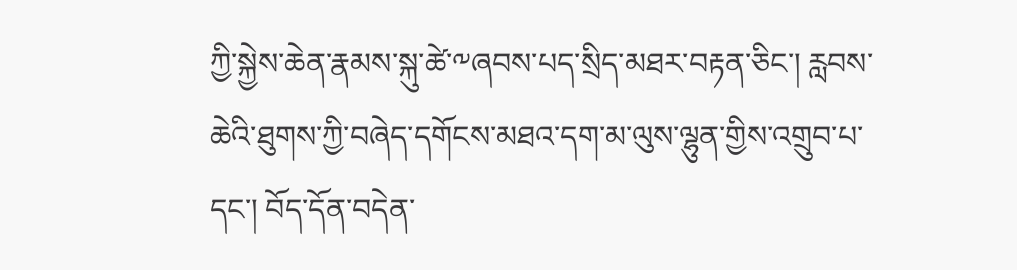ཀྱི་སྐྱེས་ཆེན་རྣམས་སྐུ་ཚེ་༸ཞབས་པད་སྲིད་མཐར་བརྟན་ཅིང་། རླབས་ཆེའི་ཐུགས་ཀྱི་བཞེད་དགོངས་མཐའ་དག་མ་ལུས་ལྷུན་གྱིས་འགྲུབ་པ་དང་། བོད་དོན་བདེན་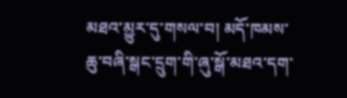མཐའ་མྱུར་དུ་གསལ་བ། མདོ་ཁམས་ཆུ་བཞི་སྒང་དྲུག་གི་ཞུ་སྒོ་མཐའ་དག་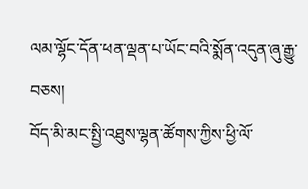ལམ་ལྷོང་དོན་ཕན་ལྡན་པ་ཡོང་བའི་སྨོན་འདུན་ཞུ་རྒྱུ་བཅས།
བོད་མི་མང་སྤྱི་འཐུས་ལྷན་ཚོགས་ཀྱིས་ཕྱི་ལོ་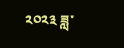༢༠༢༣ ཟླ་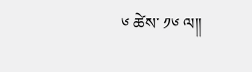༦ ཚེས་ ༡༦ ལ།།